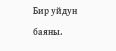Бир уйдун баяны.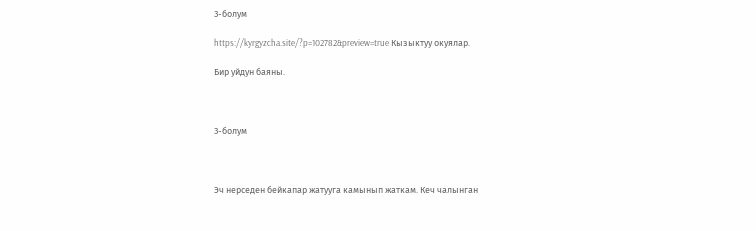3-болум

https://kyrgyzcha.site/?p=102782&preview=true Кызыктуу окуялар.

Бир уйдун баяны.



3-болум



Эч нерседен бейкапар жатууга камынып жаткам. Кеч чалынган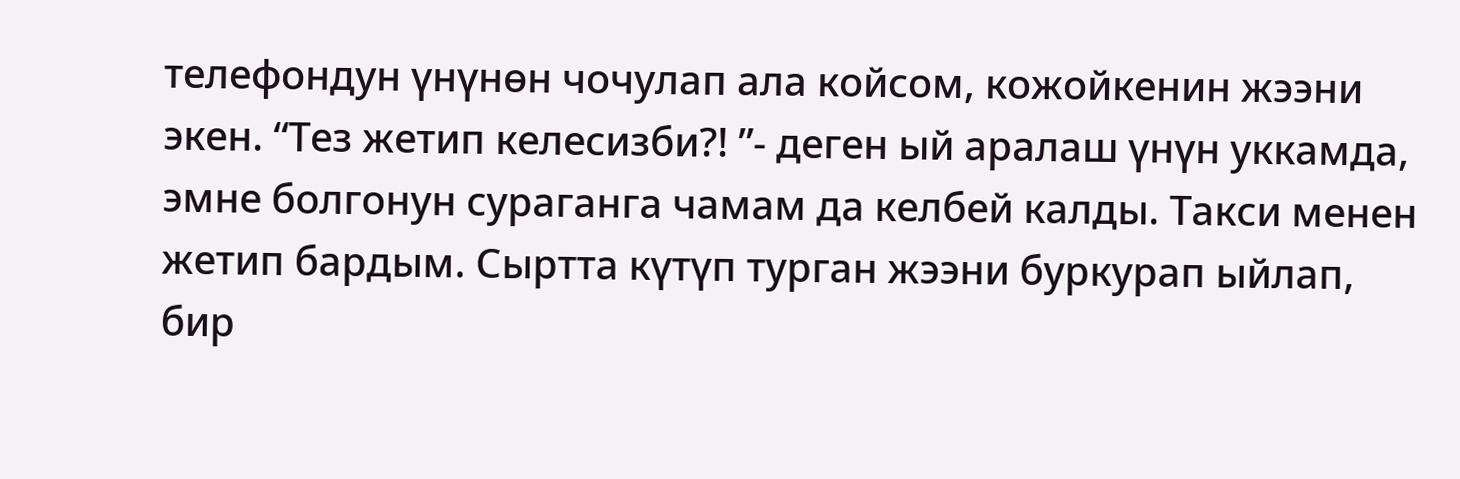телефондун үнүнөн чочулап ала койсом, кожойкенин жээни экен. “Тез жетип келесизби?! ”- деген ый аралаш үнүн уккамда, эмне болгонун сураганга чамам да келбей калды. Такси менен жетип бардым. Сыртта күтүп турган жээни буркурап ыйлап, бир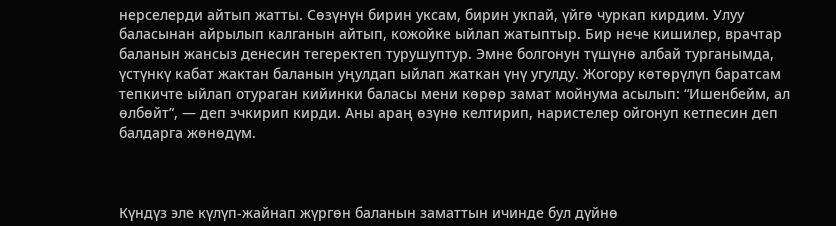нерселерди айтып жатты. Сөзүнүн бирин уксам, бирин укпай, үйгө чуркап кирдим. Улуу баласынан айрылып калганын айтып, кожойке ыйлап жатыптыр. Бир нече кишилер, врачтар баланын жансыз денесин тегеректеп турушуптур. Эмне болгонун түшүнө албай турганымда, үстүнкү кабат жактан баланын уңулдап ыйлап жаткан үнү угулду. Жогору көтөрүлүп баратсам тепкичте ыйлап отураган кийинки баласы мени көрөр замат мойнума асылып: “Ишенбейм, ал өлбөйт”, — деп эчкирип кирди. Аны араң өзүнө келтирип, наристелер ойгонуп кетпесин деп балдарга жөнөдүм.



Күндүз эле күлүп-жайнап жүргөн баланын заматтын ичинде бул дүйнө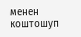менен коштошуп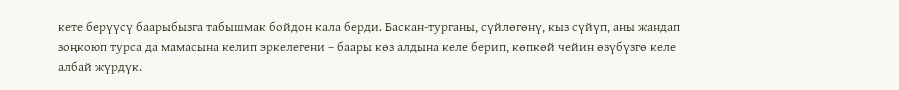кете берүүсү баарыбызга табышмак бойдон кала берди. Баскан-турганы, сүйлөгөнү, кыз сүйүп, аны жандап зоңкоюп турса да мамасына келип эркелегени – баары көз алдына келе берип, көпкөй чейин өзүбүзгө келе албай жүрдүк.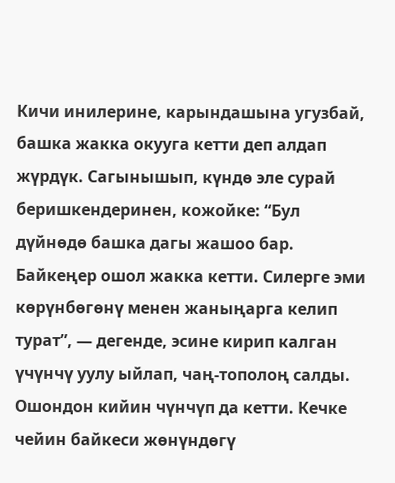Кичи инилерине, карындашына угузбай, башка жакка окууга кетти деп алдап жүрдүк. Сагынышып, күндө эле сурай беришкендеринен, кожойке: “Бул дүйнөдө башка дагы жашоо бар. Байкеңер ошол жакка кетти. Силерге эми көрүнбөгөнү менен жаныңарга келип турат”, — дегенде, эсине кирип калган үчүнчү уулу ыйлап, чаң-тополоң салды. Ошондон кийин чүнчүп да кетти. Кечке чейин байкеси жөнүндөгү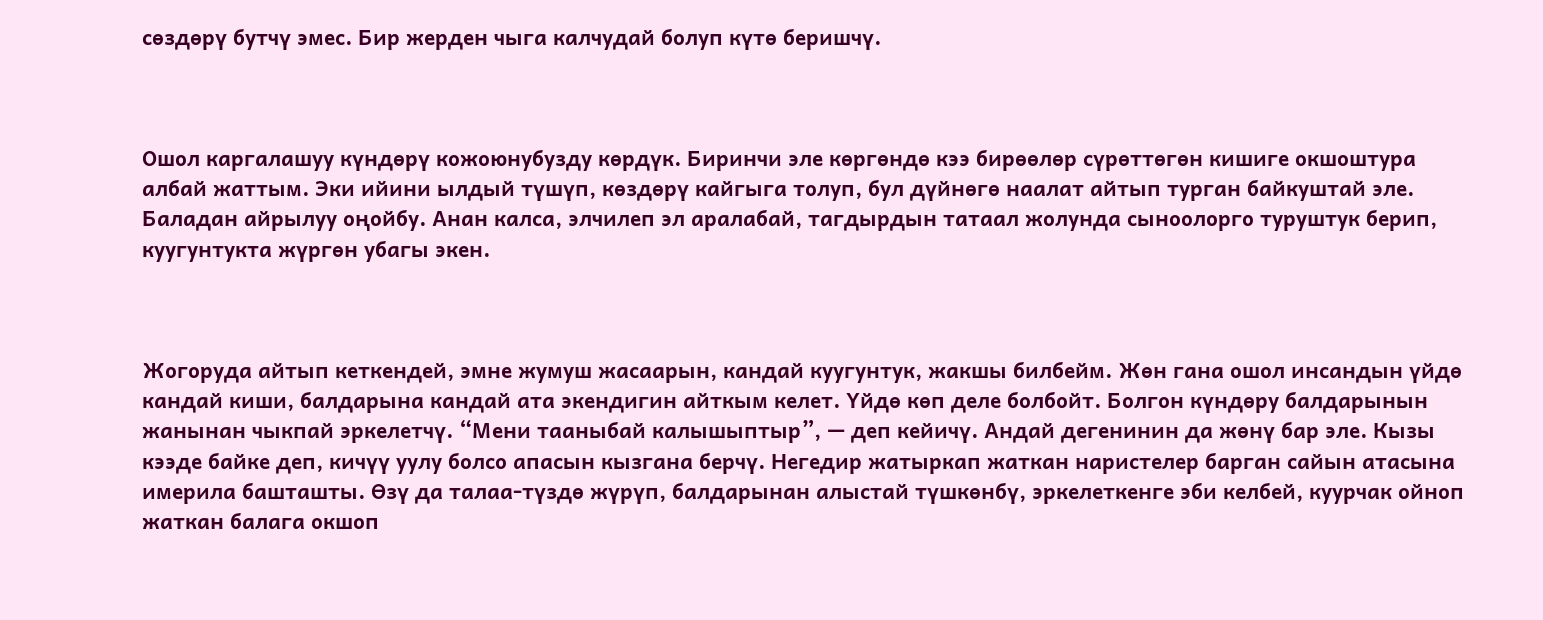сөздөрү бутчү эмес. Бир жерден чыга калчудай болуп күтө беришчү.



Ошол каргалашуу күндөрү кожоюнубузду көрдүк. Биринчи эле көргөндө кээ бирөөлөр сүрөттөгөн кишиге окшоштура албай жаттым. Эки ийини ылдый түшүп, көздөрү кайгыга толуп, бул дүйнөгө наалат айтып турган байкуштай эле. Баладан айрылуу оңойбу. Анан калса, элчилеп эл аралабай, тагдырдын татаал жолунда сыноолорго туруштук берип, куугунтукта жүргөн убагы экен.



Жогоруда айтып кеткендей, эмне жумуш жасаарын, кандай куугунтук, жакшы билбейм. Жөн гана ошол инсандын үйдө кандай киши, балдарына кандай ата экендигин айткым келет. Үйдө көп деле болбойт. Болгон күндөру балдарынын жанынан чыкпай эркелетчү. “Мени тааныбай калышыптыр”, — деп кейичү. Андай дегенинин да жөнү бар эле. Кызы кээде байке деп, кичүү уулу болсо апасын кызгана берчү. Негедир жатыркап жаткан наристелер барган сайын атасына имерила башташты. Өзү да талаа-түздө жүрүп, балдарынан алыстай түшкөнбү, эркелеткенге эби келбей, куурчак ойноп жаткан балага окшоп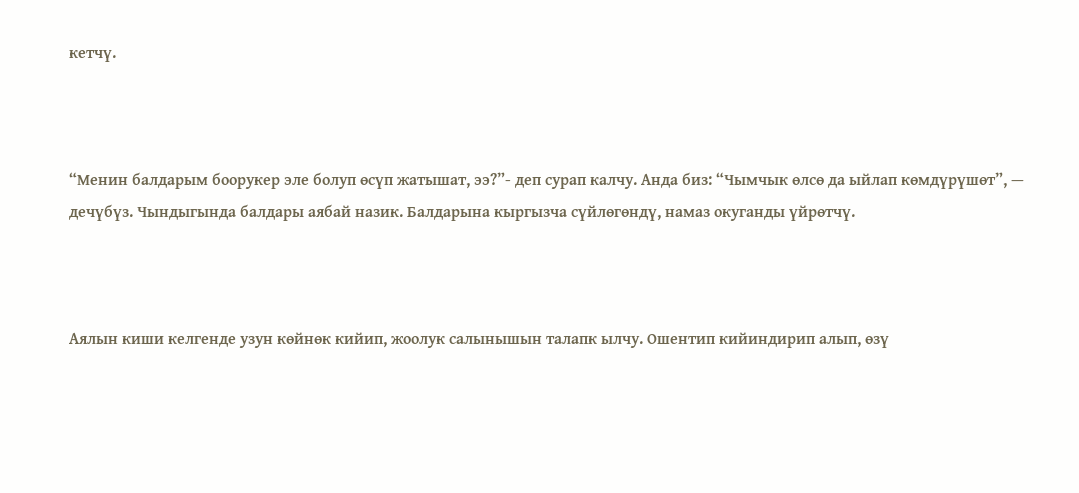кетчү.



“Менин балдарым боорукер эле болуп өсүп жатышат, ээ?”- деп сурап калчу. Анда биз: “Чымчык өлсө да ыйлап көмдүрүшөт”, — дечүбүз. Чындыгында балдары аябай назик. Балдарына кыргызча сүйлөгөндү, намаз окуганды үйрөтчү.



Аялын киши келгенде узун көйнөк кийип, жоолук салынышын талапк ылчу. Ошентип кийиндирип алып, өзү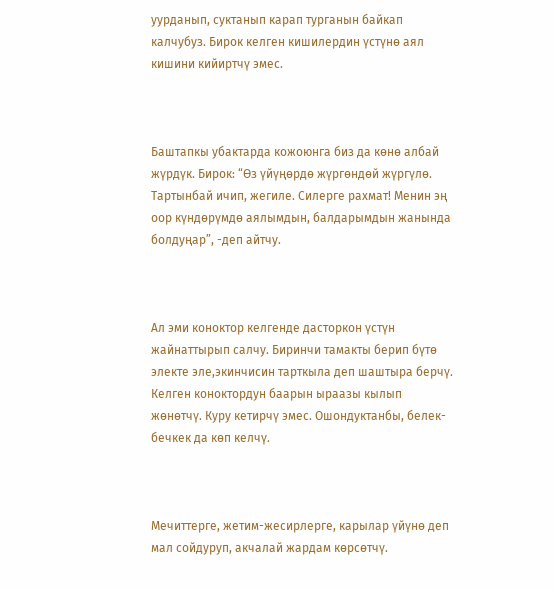уурданып, суктанып карап турганын байкап калчубуз. Бирок келген кишилердин үстүнө аял кишини кийиртчү эмес.



Баштапкы убактарда кожоюнга биз да көнө албай жүрдүк. Бирок: “Өз үйүңөрдө жүргөндөй жүргүлө. Тартынбай ичип, жегиле. Силерге рахмат! Менин эң оор күндөрүмдө аялымдын, балдарымдын жанында болдуңар”, -деп айтчу.



Ал эми коноктор келгенде дасторкон үстүн жайнаттырып салчу. Биринчи тамакты берип бүтө электе эле,экинчисин тарткыла деп шаштыра берчү. Келген коноктордун баарын ыраазы кылып жөнөтчү. Куру кетирчү эмес. Ошондуктанбы, белек-бечкек да көп келчү.



Мечиттерге, жетим-жесирлерге, карылар үйүнө деп мал сойдуруп, акчалай жардам көрсөтчү.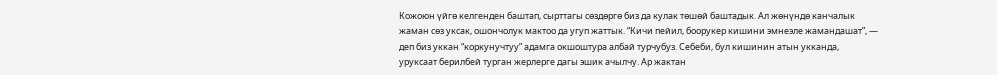Кожоюн үйгө келгенден баштап, сырттагы сөздөргө биз да кулак төшөй баштадык. Ал жөнүндө канчалык жаман сөз уксак, ошончолук мактоо да угуп жаттык. “Кичи пейил, боорукер кишини эмнеэле жамандашат”, — деп биз уккан “коркунучтуу” адамга окшоштура албай турчубуз. Себеби, бул кишинин атын укканда, уруксаат берилбей турган жерлерге дагы эшик ачылчу. Ар жактан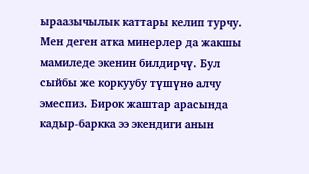ыраазычылык каттары келип турчу. Мен деген атка минерлер да жакшы мамиледе экенин билдирчү. Бул сыйбы же коркуубу түшүнө алчу эмеспиз. Бирок жаштар арасында кадыр-баркка ээ экендиги анын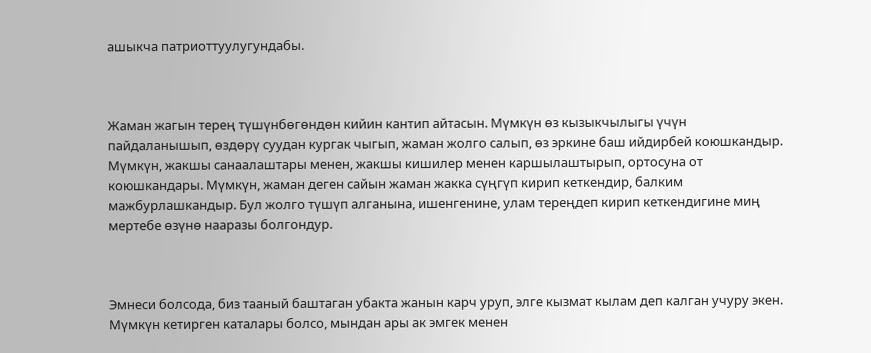ашыкча патриоттуулугундабы.



Жаман жагын терең түшүнбөгөндөн кийин кантип айтасын. Мүмкүн өз кызыкчылыгы үчүн пайдаланышып, өздөрү суудан кургак чыгып, жаман жолго салып, өз эркине баш ийдирбей коюшкандыр. Мүмкүн, жакшы санаалаштары менен, жакшы кишилер менен каршылаштырып, ортосуна от коюшкандары. Мүмкүн, жаман деген сайын жаман жакка сүңгүп кирип кеткендир, балким мажбурлашкандыр. Бул жолго түшүп алганына, ишенгенине, улам тереңдеп кирип кеткендигине миң мертебе өзүнө нааразы болгондур.



Эмнеси болсода, биз тааный баштаган убакта жанын карч уруп, элге кызмат кылам деп калган учуру экен. Мүмкүн кетирген каталары болсо, мындан ары ак эмгек менен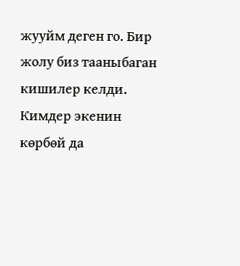жууйм деген го. Бир жолу биз тааныбаган кишилер келди. Кимдер экенин көрбөй да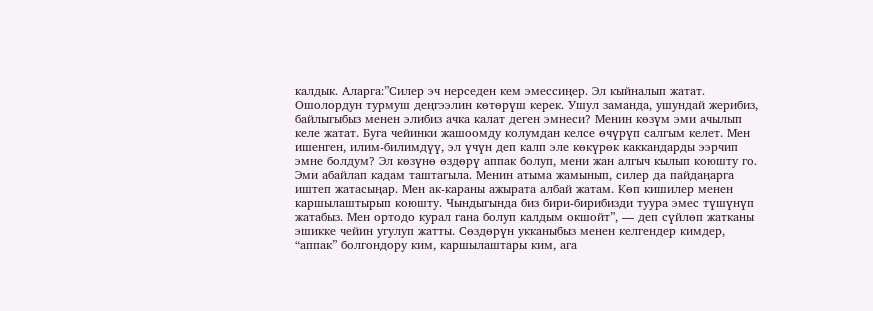калдык. Аларга:”Силер эч нерседен кем эмессиңер. Эл кыйналып жатат. Ошолордун турмуш деңгээлин көтөрүш керек. Ушул заманда, ушундай жерибиз, байлыгыбыз менен элибиз ачка калат деген эмнеси? Менин көзүм эми ачылып келе жатат. Буга чейинки жашоомду колумдан келсе өчүрүп салгым келет. Мен ишенген, илим-билимдүү, эл үчүн деп калп эле көкүрөк каккандарды ээрчип эмне болдум? Эл көзүнө өздөрү аппак болуп, мени жан алгыч кылып коюшту го. Эми абайлап кадам таштагыла. Менин атыма жамынып, силер да пайдаңарга иштеп жатасыңар. Мен ак-караны ажырата албай жатам. Көп кишилер менен каршылаштырып коюшту. Чындыгында биз бири-бирибизди туура эмес түшүнүп жатабыз. Мен ортодо курал гана болуп калдым окшойт”, — деп сүйлөп жатканы эшикке чейин угулуп жатты. Сөздөрүн укканыбыз менен келгендер кимдер, “аппак” болгондору ким, каршылаштары ким, ага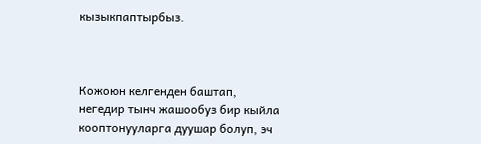кызыкпаптырбыз.



Кожоюн келгенден баштап, негедир тынч жашообуз бир кыйла кооптонууларга дуушар болуп, эч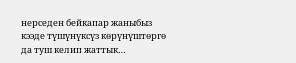нерседен бейкапар жаныбыз кээде түшүнүксүз көрүнүштөргө да туш келип жаттык…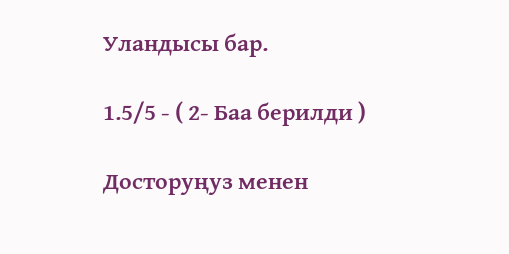Уландысы бар.

1.5/5 - ( 2- Баа берилди )

Досторуңуз менен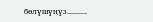бөлүшүңүз..........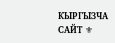КЫРГЫЗЧА САЙТ ⚜